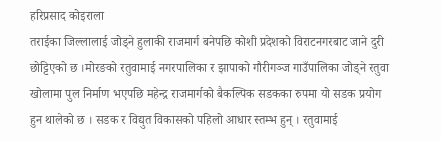हरिप्रसाद कोइराला
तराईका जिल्लालाई जोड्ने हुलाकी राजमार्ग बनेपछि कोशी प्रदेशको विराटनगरबाट जाने दुरी छोट्टिएको छ ।मोरङको रतुवामाई नगरपालिका र झापाको गौरीगञ्ज गाउँपालिका जोड्ने रतुवा खोलामा पुल निर्माण भएपछि महेन्द्र राजमार्गको बैकल्पिक सडकका रुपमा यो सडक प्रयोग हुन थालेको छ । सडक र विद्युत विकासको पहिलो आधार स्तम्भ हुन् । रतुवामाई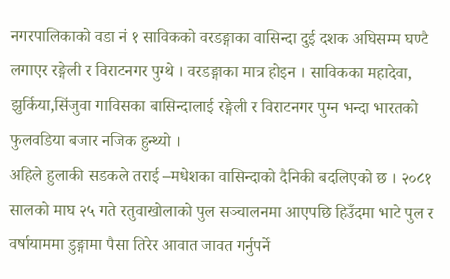नगरपालिकाको वडा नं १ साविकको वरडङ्गाका वासिन्दा दुई दशक अघिसम्म घण्टै लगाएर रङ्गेली र विराटनगर पुग्थे । वरडङ्गाका मात्र होइन । साविकका महादेवा, झुर्किया,सिंजुवा गाविसका बासिन्दालाई रङ्गेली र विराटनगर पुग्न भन्दा भारतको फुलवडिया बजार नजिक हुन्थ्यो ।
अहिले हुलाकी सडकले तराई –मधेशका वासिन्दाको दैनिकी बदलिएको छ । २०८१ सालको माघ २५ गते रतुवाखोलाको पुल सञ्चालनमा आएपछि हिउँदमा भाटे पुल र वर्षायाममा डुङ्गामा पैसा तिरेर आवात जावत गर्नुपर्ने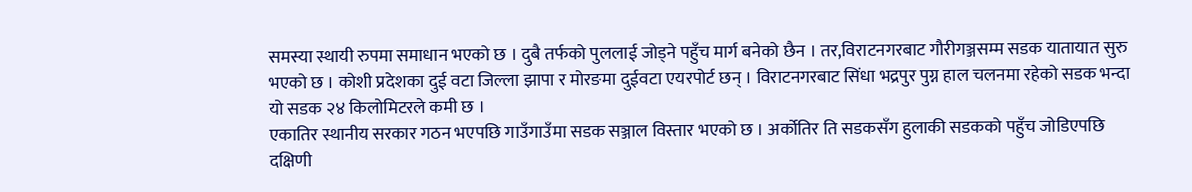समस्या स्थायी रुपमा समाधान भएको छ । दुबै तर्फको पुललाई जोड्ने पहुँच मार्ग बनेको छैन । तर,विराटनगरबाट गौरीगञ्जसम्म सडक यातायात सुरु भएको छ । कोशी प्रदेशका दुई वटा जिल्ला झापा र मोरङमा दुईवटा एयरपोर्ट छन् । विराटनगरबाट सिंधा भद्रपुर पुग्न हाल चलनमा रहेको सडक भन्दा यो सडक २४ किलोमिटरले कमी छ ।
एकातिर स्थानीय सरकार गठन भएपछि गाउँगाउँमा सडक सञ्जाल विस्तार भएको छ । अर्कोतिर ति सडकसँग हुलाकी सडकको पहुँच जोडिएपछि दक्षिणी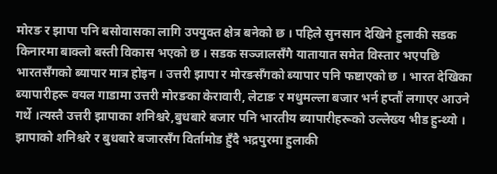मोरङ र झापा पनि बसोवासका लागि उपयुक्त क्षेत्र बनेको छ । पहिले सुनसान देखिने हुलाकी सडक किनारमा बाक्लो बस्ती विकास भएको छ । सडक सञ्जालसँगै यातायात समेत विस्तार भएपछि भारतसँगको ब्यापार मात्र होइन । उत्तरी झापा र मोरङसँगको ब्यापार पनि फष्टाएको छ । भारत देखिका ब्यापारीहरू वयल गाडामा उत्तरी मोरङका केरावारी, लेटाङ र मधुमल्ला बजार भर्न हप्तौं लगाएर आउने गर्थे ।त्यस्तै उत्तरी झापाका शनिश्चरे,बुधबारे बजार पनि भारतीय ब्यापारीहरूको उल्लेख्य भीड हुन्थ्यो ।
झापाको शनिश्चरे र बुधबारे बजारसँग विर्तामोड हुँदै भद्रपुरमा हुलाकी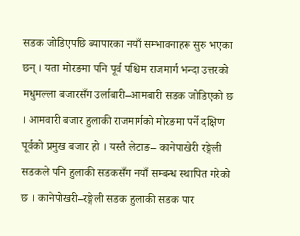सडक जोडिएपछि ब्यापारका नयाँ सम्भावनाहरू सुरु भएका छन् । यता मोरङमा पनि पूर्व पश्चिम राजमार्ग भन्दा उत्तरको मधुमल्ला बजारसँग उर्लाबारी–आमबारी सडक जोडिएको छ । आमवारी बजार हुलाकी राजमार्गको मोरङमा पर्ने दक्षिण पूर्वको प्रमुख बजार हो । यस्तै लेटाङ– कानेपाखेरी रङ्गेली सडकले पनि हुलाकी सडकसँग नयाँ सम्बन्ध स्थापित गरेको छ । कानेपोखरी–रङ्गेली सडक हुलाकी सडक पार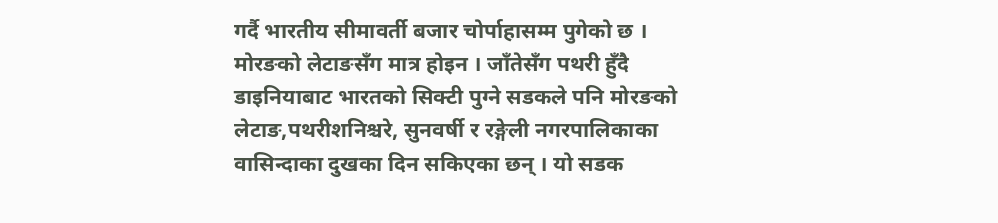गर्दै भारतीय सीमावर्ती बजार चोर्पाहासम्म पुगेको छ ।
मोरङको लेटाङसँग मात्र होइन । जाँतेसँग पथरी हुँदै डाइनियाबाट भारतको सिक्टी पुग्ने सडकले पनि मोरङको लेटाङ,पथरीशनिश्चरे, सुनवर्षी र रङ्गेली नगरपालिकाका वासिन्दाका दुखका दिन सकिएका छन् । यो सडक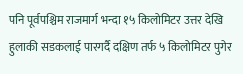पनि पूर्वपश्चिम राजमार्ग भन्दा १५ किलोमिटर उत्तर देखि हुलाकी सडकलाई पारगर्दै दक्षिण तर्फ ५ किलोमिटर पुगेर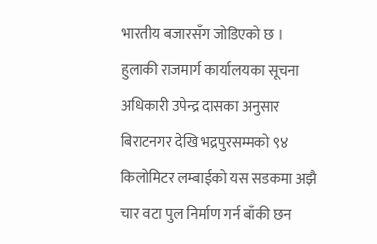भारतीय बजारसँग जोडिएको छ ।
हुलाकी राजमार्ग कार्यालयका सूचना अधिकारी उपेन्द्र दासका अनुसार बिराटनगर देखि भद्रपुरसम्मको ९४ किलोमिटर लम्बाईको यस सडकमा अझै चार वटा पुल निर्माण गर्न बाँकी छन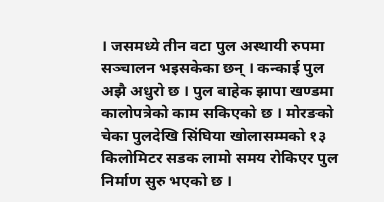। जसमध्ये तीन वटा पुल अस्थायी रुपमा सञ्चालन भइसकेका छन् । कन्काई पुल अझै अधुरो छ । पुल बाहेक झापा खण्डमा कालोपत्रेको काम सकिएको छ । मोरङको चेका पुलदेखि सिंघिया खोलासम्मको १३ किलोमिटर सडक लामो समय रोकिएर पुल निर्माण सुरु भएको छ ।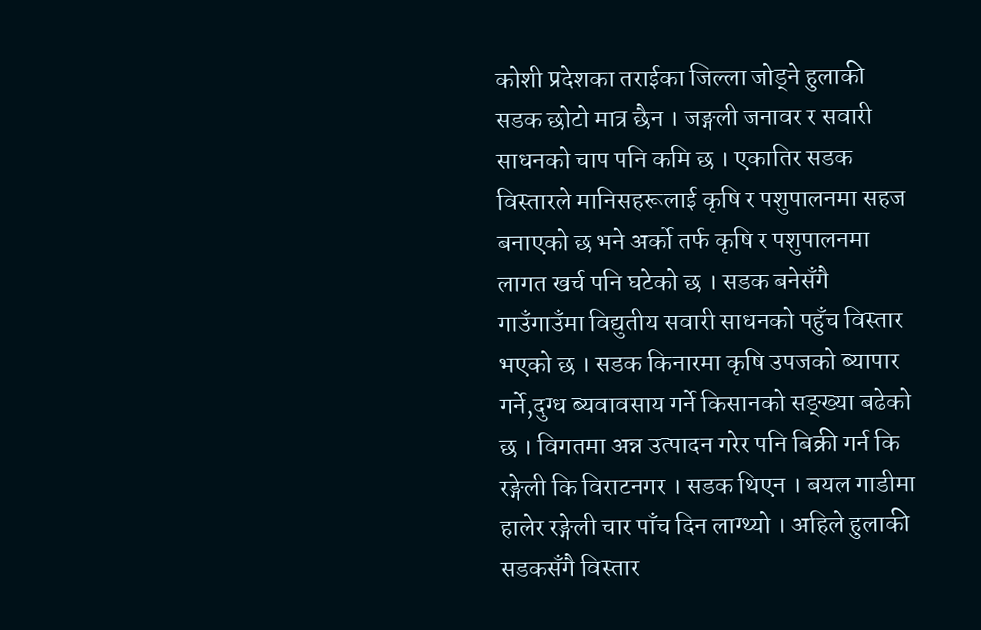कोशी प्रदेशका तराईका जिल्ला जोड्ने हुलाकी सडक छोटो मात्र छैन । जङ्गली जनावर र सवारी साधनको चाप पनि कमि छ । एकातिर सडक विस्तारले मानिसहरूलाई कृषि र पशुपालनमा सहज बनाएको छ भने अर्को तर्फ कृषि र पशुपालनमा लागत खर्च पनि घटेको छ । सडक बनेसँगै गाउँगाउँमा विद्युतीय सवारी साधनको पहुँच विस्तार भएको छ । सडक किनारमा कृषि उपजको ब्यापार गर्ने,दुग्ध ब्यवावसाय गर्ने किसानको सङ्ख्या बढेको छ । विगतमा अन्न उत्पादन गरेर पनि बिक्री गर्न कि रङ्गेली कि विराटनगर । सडक थिएन । बयल गाडीमा हालेर रङ्गेली चार पाँच दिन लाग्थ्यो । अहिले हुलाकी सडकसँगै विस्तार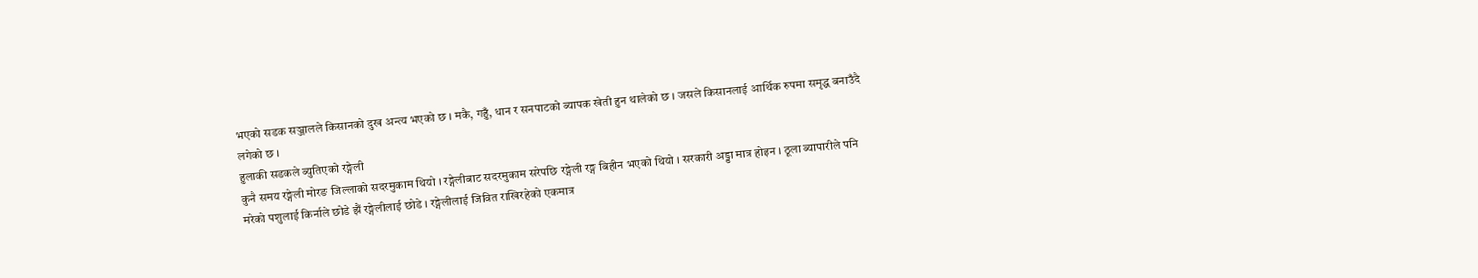भएको सडक सञ्जालले किसानको दुख अन्त्य भएको छ । मकै, गहुँ, धान र सनपाटको ब्यापक खेती हुन थालेको छ । जसले किसानलाई आर्थिक रुपमा समृद्ध बनाउँदै लगेको छ ।
हुलाकी सडकले ब्युतिएको रङ्गेली
कुनै समय रङ्गेली मोरङ जिल्लाको सदरमुकाम थियो । रङ्गेलीबाट सदरमुकाम सरेपछि रङ्गेली रङ्ग बिहीन भएको थियो । सरकारी अड्डा मात्र होइन । ठूला ब्यापारीले पनि मरेको पशुलाई किर्नाले छोडे झैं रङ्गेलीलाई छोडे । रङ्गेलीलाई जिवित राखिरहेको एकमात्र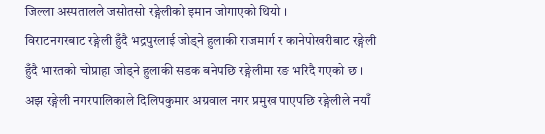जिल्ला अस्पतालले जसोतसो रङ्गेलीको इमान जोगाएको थियो ।
विराटनगरबाट रङ्गेली हुँदै भद्रपुरलाई जोड्ने हुलाकी राजमार्ग र कानेपोखरीबाट रङ्गेली हुँदै भारतको चोप्राहा जोड्ने हुलाकी सडक बनेपछि रङ्गेलीमा रङ भरिदै गएको छ । अझ रङ्गेली नगरपालिकाले दिलिपकुमार अग्रवाल नगर प्रमुख पाएपछि रङ्गेलीले नयाँ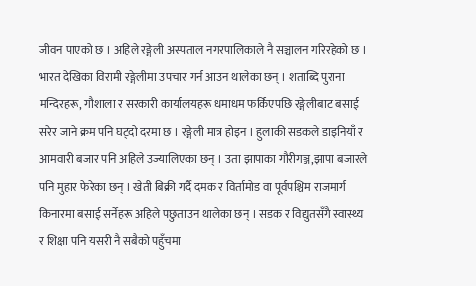जीवन पाएको छ । अहिले रङ्गेली अस्पताल नगरपालिकाले नै सञ्चालन गरिरहेको छ । भारत देखिका विरामी रङ्गेलीमा उपचार गर्न आउन थालेका छन् । शताब्दि पुराना मन्दिरहरू, गौशाला र सरकारी कार्यालयहरू धमाधम फर्किएपछि रङ्गेलीबाट बसाई सरेर जाने क्रम पनि घट्दो दरमा छ । रङ्गेली मात्र होइन । हुलाकी सडकले डाइनियाँ र आमवारी बजार पनि अहिले उज्यालिएका छन् । उता झापाका गौरीगञ्ज,झापा बजारले पनि मुहार फेरेका छन् । खेती बिक्री गर्दै दमक र विर्तामोड वा पूर्वपश्चिम राजमार्ग किनारमा बसाई सर्नेहरू अहिले पछुताउन थालेका छन् । सडक र विद्युतसँगै स्वास्थ्य र शिक्षा पनि यसरी नै सबैको पहुँचमा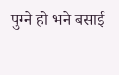पुग्ने हो भने बसाई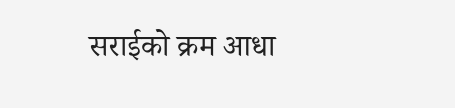सराईको क्रम आधा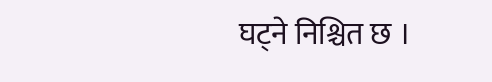घट्ने निश्चित छ ।